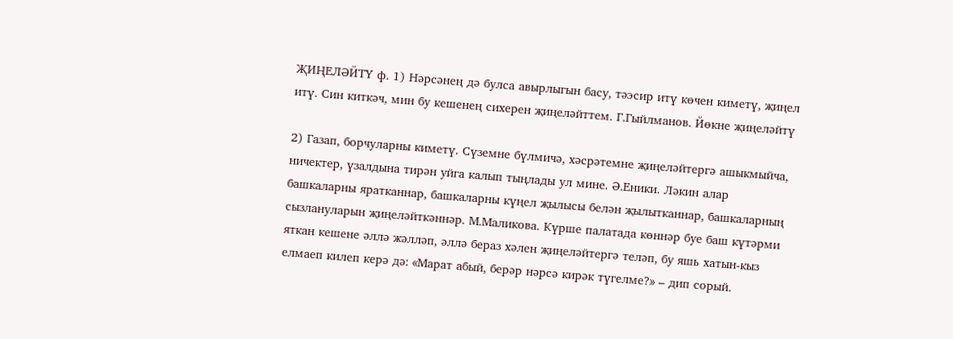ҖИҢЕЛӘЙТҮ ф. 1) Нәрсәнең дә булса авырлыгын басу, тәэсир итү көчен киметү, җиңел итү. Син киткәч, мин бу кешенең сихерен җиңеләйттем. Г.Гыйлманов. Йөкне җиңеләйтү

2) Газап, борчуларны киметү. Сүземне бүлмичә, хәсрәтемне җиңеләйтергә ашыкмыйча, ничектер, үзалдына тирән уйга калып тыңлады ул мине. Ә.Еники. Ләкин алар башкаларны яратканнар, башкаларны күңел җылысы белән җылытканнар, башкаларның сызлануларын җиңеләйткәннәр. М.Маликова. Күрше палатада көннәр буе баш күтәрми яткан кешене әллә жәлләп, әллә бераз хәлен җиңеләйтергә теләп, бу яшь хатын-кыз елмаеп килеп керә дә: «Марат абый, берәр нәрсә кирәк түгелме?» – дип сорый.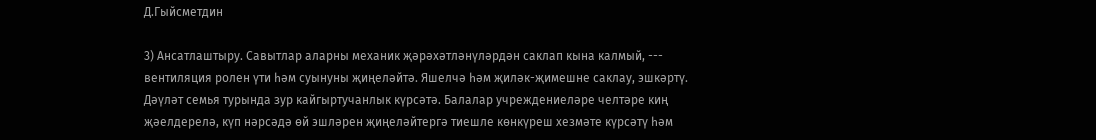Д.Гыйсметдин

3) Ансатлаштыру. Савытлар аларны механик җәрәхәтләнүләрдән саклап кына калмый, --- вентиляция ролен үти һәм суынуны җиңеләйтә. Яшелчә һәм җиләк-җимешне саклау, эшкәртү. Дәүләт семья турында зур кайгыртучанлык күрсәтә. Балалар учреждениеләре челтәре киң җәелдерелә, күп нәрсәдә өй эшләрен җиңеләйтергә тиешле көнкүреш хезмәте күрсәтү һәм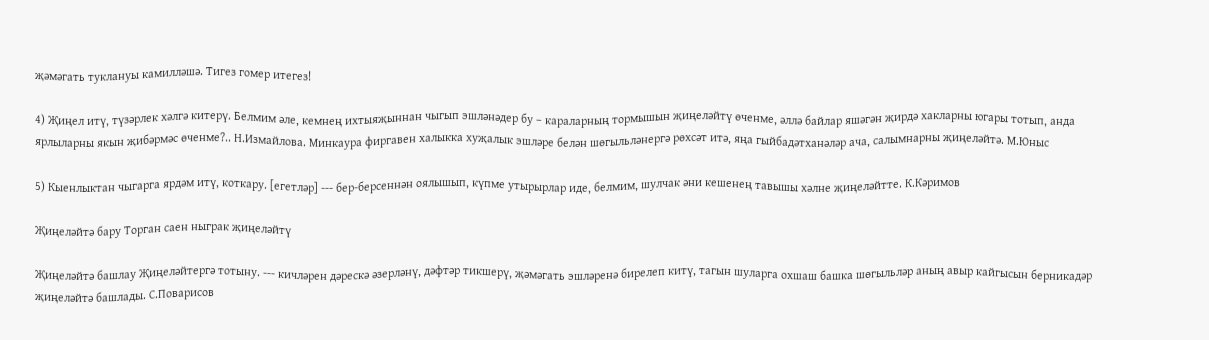җәмәгать туклануы камилләшә. Тигез гомер итегез!

4) Җиңел итү, түзәрлек хәлгә китерү. Белмим әле, кемнең ихтыяҗыннан чыгып эшләнәдер бу – караларның тормышын җиңеләйтү өченме, әллә байлар яшәгән җирдә хакларны югары тотып, анда ярлыларны якын җибәрмәс өченме?.. Н.Измайлова. Минкаура фиргавен халыкка хуҗалык эшләре белән шөгыльләнергә рөхсәт итә, яңа гыйбадәтханәләр ача, салымнарны җиңеләйтә. М.Юныс

5) Кыенлыктан чыгарга ярдәм итү, коткару. [егетләр] --- бер-берсеннән оялышып, күпме утырырлар иде, белмим, шулчак әни кешенең тавышы хәлне җиңеләйтте. К.Кәримов

Җиңеләйтә бару Торган саен ныграк җиңеләйтү

Җиңеләйтә башлау Җиңеләйтергә тотыну. --- кичләрен дәрескә әзерләнү, дәфтәр тикшерү, җәмәгать эшләренә бирелеп китү, тагын шуларга охшаш башка шөгыльләр аның авыр кайгысын берникадәр җиңеләйтә башлады. С.Поварисов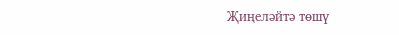Җиңеләйтә төшү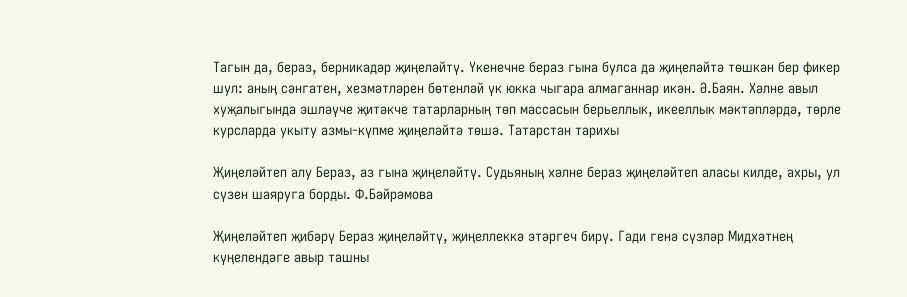Тагын да, бераз, берникадәр җиңеләйтү. Үкенечне бераз гына булса да җиңеләйтә төшкән бер фикер шул: аның сәнгатен, хезмәтләрен бөтенләй үк юкка чыгара алмаганнар икән. Ә.Баян. Хәлне авыл хуҗалыгында эшләүче җитәкче татарларның төп массасын берьеллык, икееллык мәктәпләрдә, төрле курсларда укыту азмы-күпме җиңеләйтә төшә. Татарстан тарихы

Җиңеләйтеп алу Бераз, аз гына җиңеләйтү. Судьяның хәлне бераз җиңеләйтеп аласы килде, ахры, ул сүзен шаяруга борды. Ф.Бәйрәмова

Җиңеләйтеп җибәрү Бераз җиңеләйтү, җиңеллеккә этәргеч бирү. Гади генә сүзләр Мидхәтнең күңелендәге авыр ташны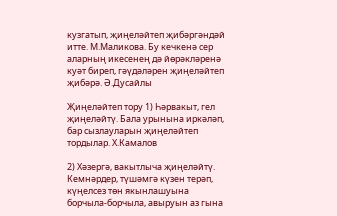кузгатып, җиңеләйтеп җибәргәндәй итте. М.Маликова. Бу кечкенә сер аларның икесенең дә йөрәкләренә куәт биреп, гәүдәләрен җиңеләйтеп җибәрә. Ә.Дусайлы

Җиңеләйтеп тору 1) Һәрвакыт, гел җиңеләйтү. Бала урынына иркәләп, бар сызлауларын җиңеләйтеп тордылар. Х.Камалов

2) Хәзергә, вакытлыча җиңеләйтү. Кемнәрдер, түшәмгә күзен терәп, күңелсез төн якынлашуына борчыла-борчыла, авыруын аз гына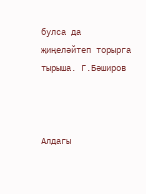булса да җиңеләйтеп торырга тырыша. Г.Бәширов



Алдагы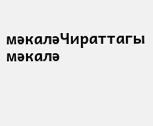мәкаләЧираттагы мәкалә